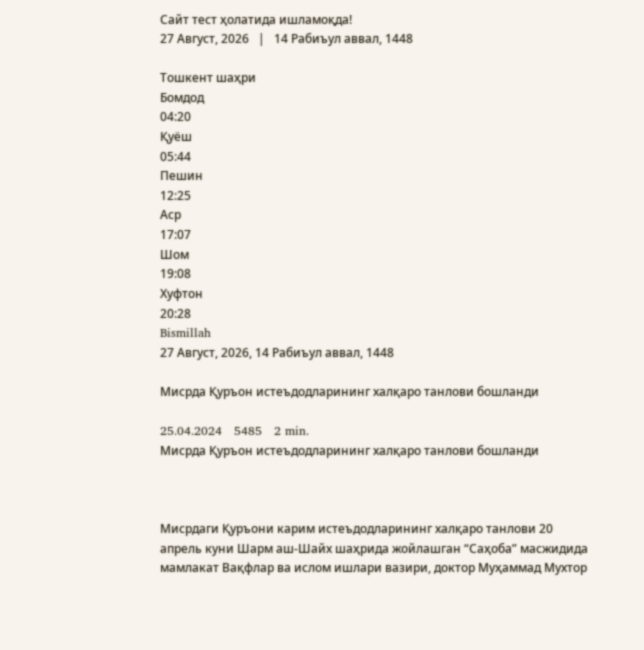Сайт тест ҳолатида ишламоқда!
27 Август, 2026   |   14 Рабиъул аввал, 1448

Тошкент шаҳри
Бомдод
04:20
Қуёш
05:44
Пешин
12:25
Аср
17:07
Шом
19:08
Хуфтон
20:28
Bismillah
27 Август, 2026, 14 Рабиъул аввал, 1448

Мисрда Қуръон истеъдодларининг халқаро танлови бошланди

25.04.2024   5485   2 min.
Мисрда Қуръон истеъдодларининг халқаро танлови бошланди



Мисрдаги Қуръони карим истеъдодларининг халқаро танлови 20 апрель куни Шарм аш-Шайх шаҳрида жойлашган “Саҳоба” масжидида мамлакат Вақфлар ва ислом ишлари вазири, доктор Муҳаммад Мухтор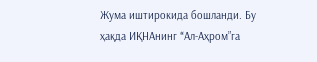Жума иштирокида бошланди. Бу ҳақда ИҚНAнинг “Aл-Aҳром”га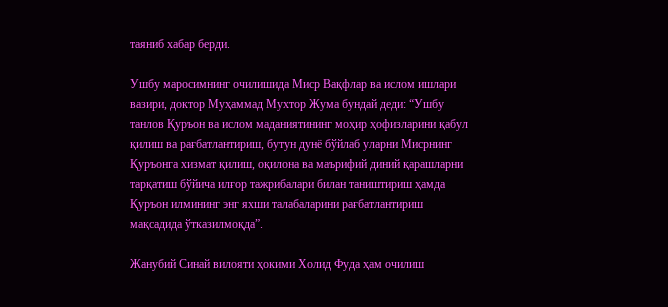таяниб хабар берди.

Ушбу маросимнинг очилишида Миср Вақфлар ва ислом ишлари вазири, доктор Муҳаммад Мухтор Жума бундай деди: “Ушбу танлов Қуръон ва ислом маданиятининг моҳир ҳофизларини қабул қилиш ва рағбатлантириш, бутун дунё бўйлаб уларни Мисрнинг Қуръонга хизмат қилиш, оқилона ва маърифий диний қарашларни тарқатиш бўйича илғор тажрибалари билан таништириш ҳамда Қуръон илмининг энг яхши талабаларини рағбатлантириш мақсадида ўтказилмоқда”.

Жанубий Синай вилояти ҳокими Холид Фуда ҳам очилиш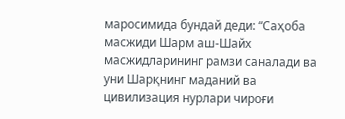маросимида бундай деди: “Саҳоба масжиди Шарм аш-Шайх масжидларининг рамзи саналади ва уни Шарқнинг маданий ва цивилизация нурлари чироғи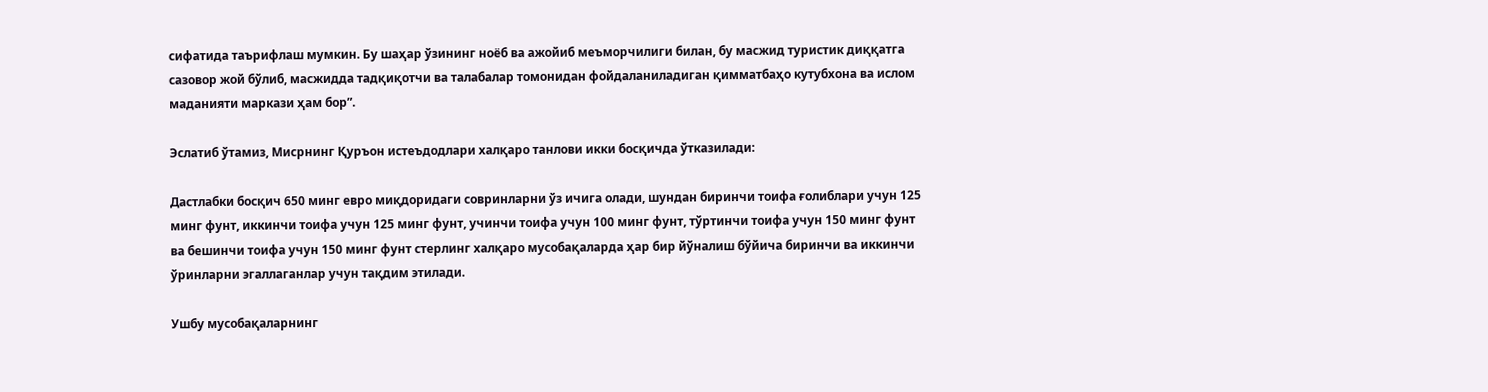сифатида таърифлаш мумкин. Бу шаҳар ўзининг ноёб ва ажойиб меъморчилиги билан, бу масжид туристик диққатга сазовор жой бўлиб, масжидда тадқиқотчи ва талабалар томонидан фойдаланиладиган қимматбаҳо кутубхона ва ислом маданияти маркази ҳам бор”.

Эслатиб ўтамиз, Мисрнинг Қуръон истеъдодлари халқаро танлови икки босқичда ўтказилади:

Дастлабки босқич 650 минг евро миқдоридаги совринларни ўз ичига олади, шундан биринчи тоифа ғолиблари учун 125 минг фунт, иккинчи тоифа учун 125 минг фунт, учинчи тоифа учун 100 минг фунт, тўртинчи тоифа учун 150 минг фунт ва бешинчи тоифа учун 150 минг фунт стерлинг халқаро мусобақаларда ҳар бир йўналиш бўйича биринчи ва иккинчи ўринларни эгаллаганлар учун тақдим этилади.

Ушбу мусобақаларнинг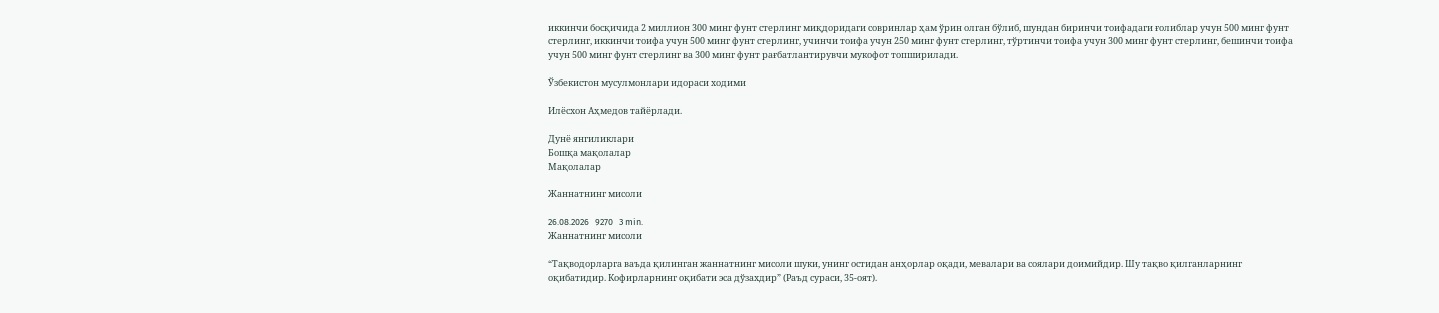иккинчи босқичида 2 миллион 300 минг фунт стерлинг миқдоридаги совринлар ҳам ўрин олган бўлиб, шундан биринчи тоифадаги ғолиблар учун 500 минг фунт стерлинг, иккинчи тоифа учун 500 минг фунт стерлинг, учинчи тоифа учун 250 минг фунт стерлинг, тўртинчи тоифа учун 300 минг фунт стерлинг, бешинчи тоифа учун 500 минг фунт стерлинг ва 300 минг фунт рағбатлантирувчи мукофот топширилади.

Ўзбекистон мусулмонлари идораси ходими

Илёсхон Аҳмедов тайёрлади.

Дунё янгиликлари
Бошқа мақолалар
Мақолалар

Жаннатнинг мисоли

26.08.2026   9270   3 min.
Жаннатнинг мисоли

“Тақводорларга ваъда қилинган жаннатнинг мисоли шуки, унинг остидан анҳорлар оқади, мевалари ва соялари доимийдир. Шу тақво қилганларнинг оқибатидир. Кофирларнинг оқибати эса дўзахдир” (Раъд сураси, 35-оят).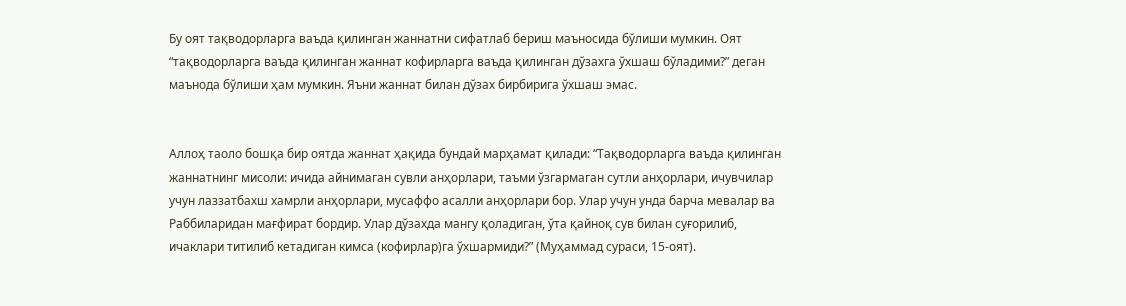Бу оят тақводорларга ваъда қилинган жаннатни сифатлаб бериш маъносида бўлиши мумкин. Оят “тақводорларга ваъда қилинган жаннат кофирларга ваъда қилинган дўзахга ўхшаш бўладими?” деган маънода бўлиши ҳам мумкин. Яъни жаннат билан дўзах бирбирига ўхшаш эмас.


Аллоҳ таоло бошқа бир оятда жаннат ҳақида бундай марҳамат қилади: “Тақводорларга ваъда қилинган жаннатнинг мисоли: ичида айнимаган сувли анҳорлари, таъми ўзгармаган сутли анҳорлари, ичувчилар учун лаззатбахш хамрли анҳорлари, мусаффо асалли анҳорлари бор. Улар учун унда барча мевалар ва Раббиларидан мағфират бордир. Улар дўзахда мангу қоладиган, ўта қайноқ сув билан суғорилиб, ичаклари титилиб кетадиган кимса (кофирлар)га ўхшармиди?” (Муҳаммад сураси, 15-оят).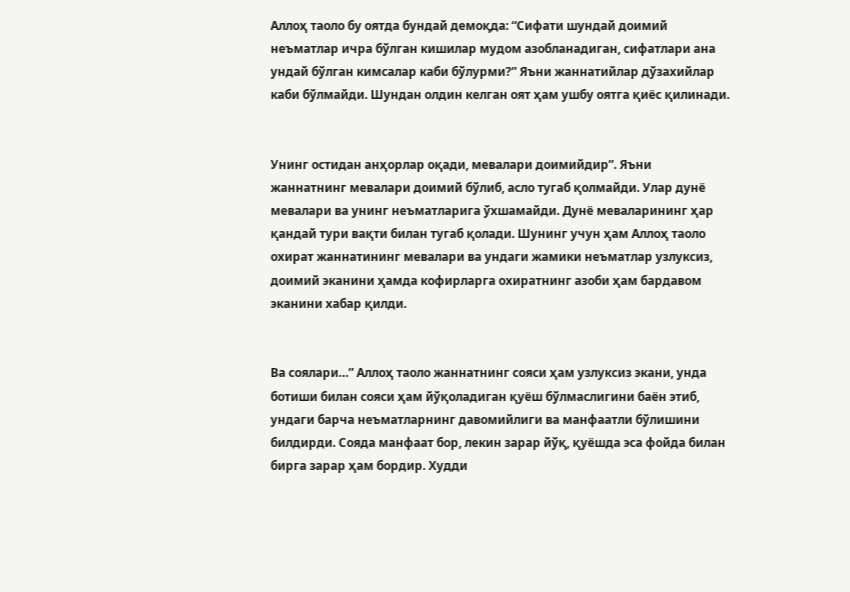Аллоҳ таоло бу оятда бундай демоқда: “Сифати шундай доимий неъматлар ичра бўлган кишилар мудом азобланадиган, сифатлари ана ундай бўлган кимсалар каби бўлурми?” Яъни жаннатийлар дўзахийлар каби бўлмайди. Шундан олдин келган оят ҳам ушбу оятга қиёс қилинади.


Унинг остидан анҳорлар оқади, мевалари доимийдир”. Яъни жаннатнинг мевалари доимий бўлиб, асло тугаб қолмайди. Улар дунё мевалари ва унинг неъматларига ўхшамайди. Дунё меваларининг ҳар қандай тури вақти билан тугаб қолади. Шунинг учун ҳам Аллоҳ таоло охират жаннатининг мевалари ва ундаги жамики неъматлар узлуксиз, доимий эканини ҳамда кофирларга охиратнинг азоби ҳам бардавом эканини хабар қилди.


Ва соялари…” Аллоҳ таоло жаннатнинг сояси ҳам узлуксиз экани, унда ботиши билан сояси ҳам йўқоладиган қуёш бўлмаслигини баён этиб, ундаги барча неъматларнинг давомийлиги ва манфаатли бўлишини билдирди. Сояда манфаат бор, лекин зарар йўқ, қуёшда эса фойда билан бирга зарар ҳам бордир. Худди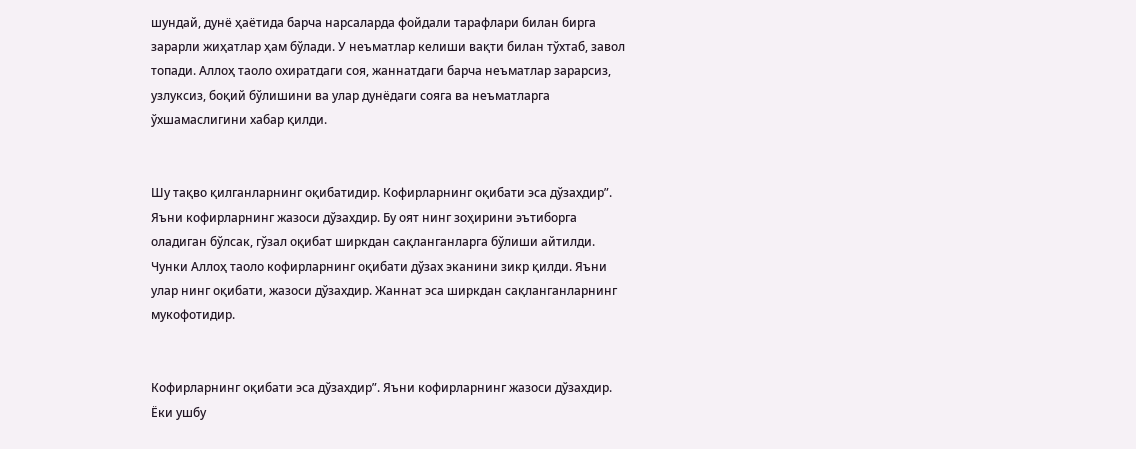шундай, дунё ҳаётида барча нарсаларда фойдали тарафлари билан бирга зарарли жиҳатлар ҳам бўлади. У неъматлар келиши вақти билан тўхтаб, завол топади. Аллоҳ таоло охиратдаги соя, жаннатдаги барча неъматлар зарарсиз, узлуксиз, боқий бўлишини ва улар дунёдаги сояга ва неъматларга ўхшамаслигини хабар қилди.


Шу тақво қилганларнинг оқибатидир. Кофирларнинг оқибати эса дўзахдир”. Яъни кофирларнинг жазоси дўзахдир. Бу оят нинг зоҳирини эътиборга оладиган бўлсак, гўзал оқибат ширкдан сақланганларга бўлиши айтилди. Чунки Аллоҳ таоло кофирларнинг оқибати дўзах эканини зикр қилди. Яъни улар нинг оқибати, жазоси дўзахдир. Жаннат эса ширкдан сақланганларнинг мукофотидир.


Кофирларнинг оқибати эса дўзахдир”. Яъни кофирларнинг жазоси дўзахдир. Ёки ушбу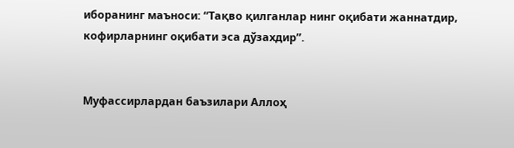иборанинг маъноси: “Тақво қилганлар нинг оқибати жаннатдир, кофирларнинг оқибати эса дўзахдир”.


Муфассирлардан баъзилари Аллоҳ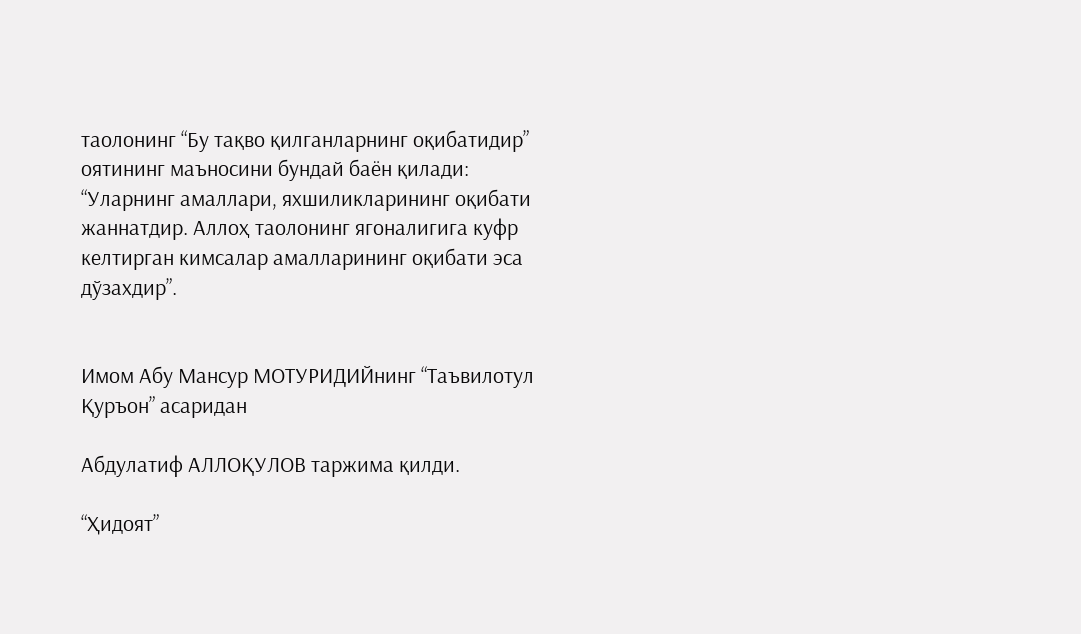таолонинг “Бу тақво қилганларнинг оқибатидир” оятининг маъносини бундай баён қилади: “Уларнинг амаллари, яхшиликларининг оқибати жаннатдир. Аллоҳ таолонинг ягоналигига куфр келтирган кимсалар амалларининг оқибати эса дўзахдир”.


Имом Абу Мансур МОТУРИДИЙнинг “Таъвилотул Қуръон” асаридан

Абдулатиф АЛЛОҚУЛОВ таржима қилди.

“Ҳидоят”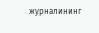журналининг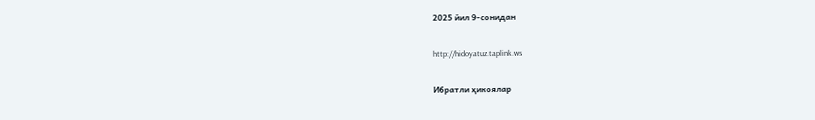2025 йил 9-сонидан

http://hidoyatuz.taplink.ws

Ибратли ҳикоялар